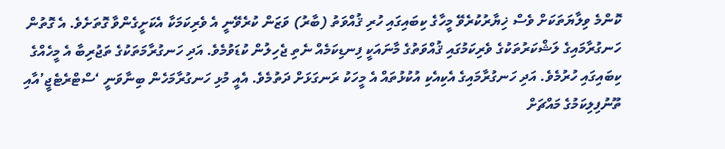ކޮންމެ ވިލާޔަތަކަށް ވެސް ޚިޔާރުކުރެވޭ މީހާގެ ކިބައިގައި ހުރި ޤުއްވަތު (ބާރު) ވަޒަން ކުރެވޭނީ އެ ވެރިކަމަކާ އެކަށީގެންވާ ގޮތަށެވެ. އެ ގޮތުން ހަނގުރާމައިގެ ލަޝްކަރުތަކުގެ ވެރިކަމުގައި ޤުއްވަތުގެ މާނައަކީ ފިނޑިކަމެއް ނެތި ޖެހިލުން ކުޑަވުމެވެ. އަދި ހަނގުރާމަތަކުގެ ތަޖުރިބާ އެ މީހެއްގެ ކިބައިގައި ހުރުމެވެ. އަދި ހަނގުރާމައިގެ އެކިއެކި އުކުޅުތައް އެ މީހަކު ރަނގަޅަށް ދަތުމެވެ. އެއީ މުޅި ހަނގުރާމަހެން ބިނާވަނީ ‘ސްޓްރެޓެޖީ’އާއި ތޫނުފިލިކަމުގެ މައްޗަށް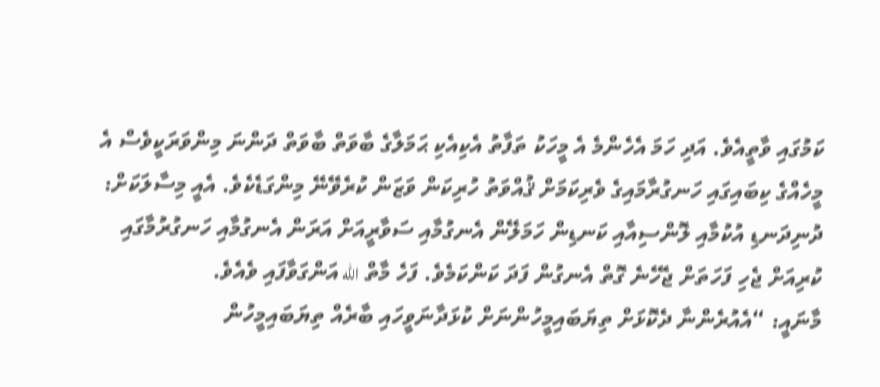ކަމުގައި ވާތީއެވެ. އަދި ހަމަ އެހެންމެ އެ މީހަކު ތަފާތު އެކިއެކި ޙަމަލާގެ ބާވަތް ބާވަތް ދަންނަ މިންވަރަކީވެސް އެ މީހެއްގެ ކިބައިގައި ހަނގުރާމައިގެ ވެރިކަމަށް ޤުއްވަތު ހުރިކަން ވަޒަން ކުރެވޭނޭ މިންގަޑެކެވެ. އެއީ މިސާލަކަށް: ދުނިދަނޑި އުކުމާއި ލޮންސިއާއި ކަނޑިން ހަމަލޭން އެނގުމާއި ސަވާރީއަށް އަރަން އެނގުމާއި ހަނގުރުމާގައި ކުރިއަށް ޖެހި ފަހަތަށް ޖެހޭނެ ގޮތް އެނގުން ފަދަ ކަންކަމެވެ. ފަހެ މާތް الله އަންގަވާފައި ވެއެވެ.
މާނައީ: “އެއުރެންނާ ދެކޮޅަށް ތިޔަބައިމީހުންނަށް ކުޅަދާނަވީހައި ބާރެއް ތިޔަބައިމީހުން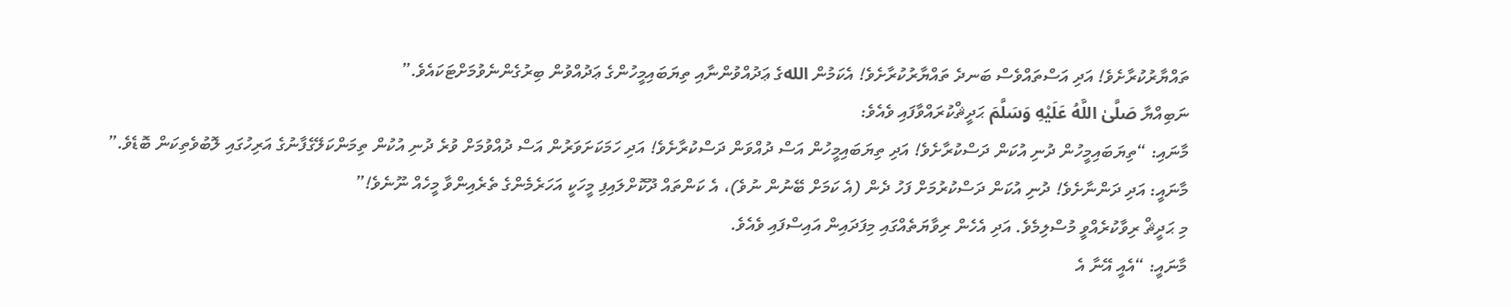ތައްޔާރުކުރާށެވެ! އަދި އަސްތައްވެސް ބަނދެ ތައްޔާރުކުރާށެވެ! އެކަމުން اللهގެ ޢަދުއްވުންނާއި ތިޔަބައިމީހުންގެ ޢަދުއްވުން ބިރުގެންނެވުމަށްޓަކައެވެ.”
ނަބިއްޔާ صَلَّىٰ اللَّهُ عَلَيْهِ وَسَلَّمَ ޙަދީޘްކުރައްވާފައި ވެއެވެ:
މާނައި: “ތިޔަބައިމީހުން ދުނި އުކަން ދަސްކުރާށެވެ! އަދި ތިޔަބައިމީހުން އަސް ދުއްވަން ދަސްކުރާށެވެ! އަދި ހަމަކަށަވަރުން އަސް ދުއްވުމަށް ވުރެ ދުނި އުކުން ތިމަންކަލޭގެފާނުގެ އަރިހުގައި ލޮބުވެތިކަން ބޮޑެވެ.”
މާނައީ: އަދި ދަންނާށެވެ! ދުނި އުކަން ދަސްކުރުމަށް ފަހު ދެން (އެ ކަމަށް ބޭނުން ނުވެ)، އެ ކަންތައް ދޫކޮށްލައިފި މީހަކީ އަހަރެމެންގެ ތެރެއިންވާ މީހެއް ނޫނެވެ!”
މި ޙަދީޘް ރިވާކުރެއްވީ މުސްލިމެވެ. އަދި އެހެން ރިވާޔަތެއްގައި މިފަދައިން އައިސްފައި ވެއެވެ.
މާނައީ: “އެއީ އޭނާ އެ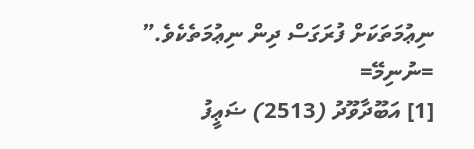ނިޢުމަތަކަށް ފުރަގަސް ދިން ނިޢުމަތެކެވެ.”
=ނުނިމޭ=
[1] އަބޫދާވޫދު (2513) ޟަޢީފު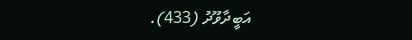އަބީދާވޫދު (433).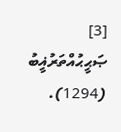[3] ޞަޙީޙުއްތަރުޣީބު (1294).